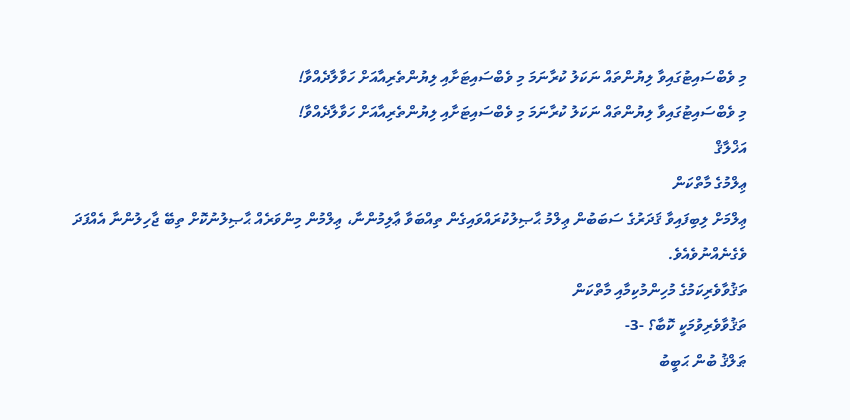މި ވެބްސައިޓުގައިވާ ލިޔުންތައް ނަކަލު ކުރާނަމަ މި ވެބްސައިޓަށާއި ލިޔުންތެރިއާއަށް ހަވާލާދެއްވާ!
މި ވެބްސައިޓުގައިވާ ލިޔުންތައް ނަކަލު ކުރާނަމަ މި ވެބްސައިޓަށާއި ލިޔުންތެރިއާއަށް ހަވާލާދެއްވާ!
އަޚްލާޤް
ޢިލްމުގެ މާތްކަން
ޢިލްމަށް ލިބިފައިވާ ޤަދަރުގެ ސަބަބުން ޢިލްމު ޙާޞިލުކުރައްވައިގެން ތިއްބަވާ ޢާލިމުންނާ، ޢިލްމުން މިންވަރެއް ޙާޞިލުނުކޮށް ތިބޭ ޖާހިލުންނާ އެއްފަދަ ވެގެނެއްނުވެއެވެ.
ތަޤުވާވެރިކަމުގެ މުހިންމުކިމާއި މާތްކަން
ތަޤުވާވެރިވުމަކީ ކޮބާ؟ -3-
ޠަލްޤު ބުން ޙަބީބު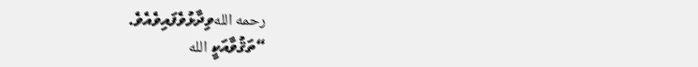رحمه اللهވިދާޅުވެފައިވެއެވެ.
“ތަޤުވާއަކީ الله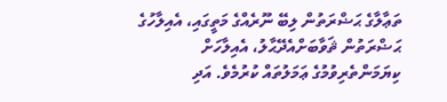ތަޢާލާގެ ޙަޟްރަތުން ލިބޭ ނޫރެއްގެ މަތީގައި، އެއިލާހުގެ ޙަޟްރަތުން ޘަވާބަށްއެދޭޙާލު، އެއިލާހަށް ކިޔަމަންތެރިވުމުގެ ޢަމަލުތައް ކުރުމެވެ. އަދި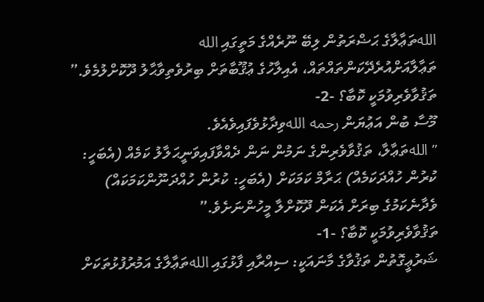اللهތަޢާލާގެ ޙަޟްރަތުން ލިބޭ ނޫރެއްގެ މަތީގައި الله ތަޢާލާއަށްއުރެދޭކަންތައްތައް، އެއިލާހުގެ ޢުޤޫބާތަށް ބިރުވެތިވާޙާލު ދޫކޮށްލުމެވެ.”
ތަޤުވާވެރިވުމަކީ ކޮބާ؟ -2-
މޫސާ ބުން އަޢުޔަން رحمه اللهވިދާޅުވެފައިވެއެވެ.
” اللهތަޢާލާ، ތަޤުވާވެރިންގެ ނަމުން ނަން ދެއްވާފައިވަނީޙަލާލު ކަމެއް (އެބަހީ: ކުރުން ހުއްދަކަމެއް) ޙަރާމް ކަމަކަށް (އެބަހީ: ކުރުން ހުއްދަނޫންކަމަކައް) ވެދާނެކަމުގެ ބިރަށް އެކަން ދޫކޮށްލާ މީހުންނަށެވެ.”
ތަޤުވާވެރިވުމަކީ ކޮބާ؟ -1-
ޝަރުޢީގޮތުން ތަޤުވާގެ މާނައަކީ: ސިއްރާއި ފާޅުގައި اللهތަޢާލާގެ އަމުރުފުޅުތަކަށް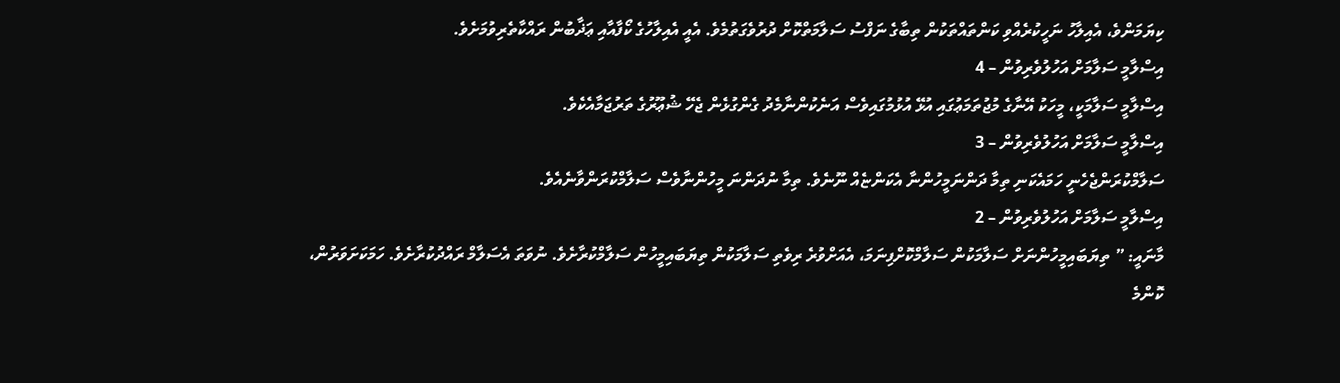ކިޔަމަންވެ، އެއިލާހު ނަހީކުރެއްވި ކަންތައްތަކުން ތިބާގެ ނަފްސު ސަލާމަތްކޮށް ދުރުވެގަތުމެވެ. އެއީ އެއިލާހުގެ ކޯފާއާއި ޢަޛާބުން ރައްކާތެރިވުމަށެވެ.
އިސްލާމީ ސަލާމަށް އަހުލުވެރިވުން – 4
އިސްލާމީ ސަލާމަކީ، މީހަކު އޭނާގެ މުޖުތަމަޢުގައި އުޅޭ އުޅުމުގައިވެސް އަނެކުންނާމެދު ގެންގުޅެން ޖެހޭ ޝުޢޫރުގެ ތަރުޖަމާއެކެވެ.
އިސްލާމީ ސަލާމަށް އަހުލުވެރިވުން – 3
ސަލާމްކުރަންޖެހެނީ ހަމައެކަނި ތިމާ ދަންނަމީހުންނާ އެކަންޏެއް ނޫނެވެ. ތިމާ ނުދަންނަ މީހުންނާވެސް ސަލާމްކުރަންވާނެއެވެ.
އިސްލާމީ ސަލާމަށް އަހުލުވެރިވުން – 2
މާނައީ: ” ތިޔަބައިމީހުންނަށް ސަލާމަކުން ސަލާމްކޮށްފިނަމަ، އެއަށްވުރެ ރިވެތި ސަލާމަކުން ތިޔަބައިމީހުން ސަލާމްކުރާށެވެ. ނުވަތަ އެސަލާމް ރައްދުކުރާށެވެ. ހަމަކަށަވަރުން، ކޮންމެ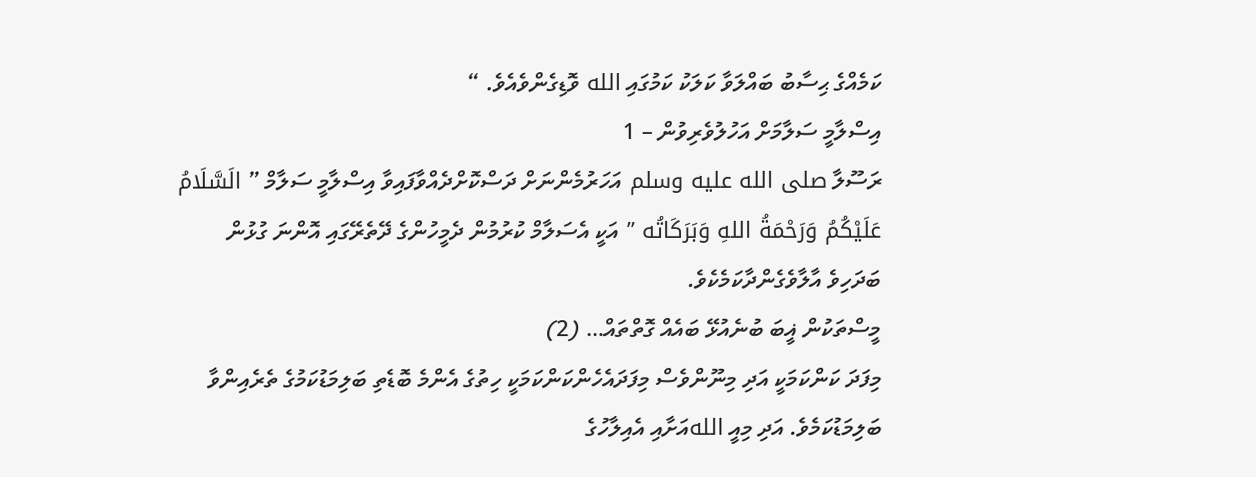ކަމެއްގެ ޙިސާބު ބައްލަވާ ކަލަކު ކަމުގައި الله ވޮޑިގެންވެއެވެ. “
އިސްލާމީ ސަލާމަށް އަހުލުވެރިވުން – 1
ރަސޫލާ صلى الله عليه وسلم އަހަރުމެންނަށް ދަސްކޮށްދެއްވާފައިވާ އިސްލާމީ ސަލާމް ” الَسَّلَامُ عَلَيْكُمُ وَرَحْمَةُ اللهِ وَبَرَكَاتُه ” އަކީ އެސަލާމް ކުރުމުން ދެމީހުންގެ ދޭތެރޭގައި އޮންނަ ގުޅުން ބަދަހިވެ އާލާވެގެންދާކަމެކެވެ.
މީސްތަކުން ޣީބަ ބުނެއުޅޭ ބައެއް ގޮތްތައް… (2)
މިފަދަ ކަންކަމަކީ އަދި މިނޫންވެސް މިފަދައެހެންކަންކަމަކީ ހިތުގެ އެންމެ ބޮޑެތި ބަލިމަޑުކަމުގެ ތެރެއިންވާ ބަލިމަޑުކަމެވެ. އަދި މިއީ اللهއަށާއި އެއިލާހުގެ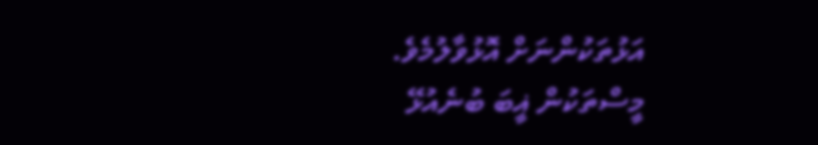އަޅުތަކުންނަށް އޮޅުވާލުމެވެ.
މީސްތަކުން ޣީބަ ބުނެއުޅޭ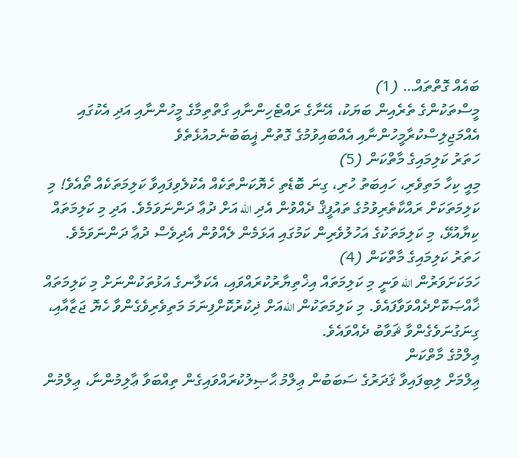ބައެއް ގޮތްތައް… (1)
މީސްތަކުންގެ ތެރެއިން ބަޔަކު، އޭނާގެ ރައްޓެހިންނާއި ގާތްތިމާގެ މީހުންނާއި އަދި އެކުގައި އެއްމަޖިލިސްކުރާމީހުންނާއި އެއްބައިވުމުގެ ގޮތުން ޣީބަބުނެމއުޅެތެވެ
ހަތަރު ކަލިމައިގެ މާތްކަން (5)
މިއީ ކިހާ މަތިވެރި، ހައިބަތު ހުރި، ގިނަ ބޮޑެތި ހެޔޮކަންތަކެއް އެކުލެވިފައިވާ ކަލިމަތަކެއް ތޯއެވެ! މި ކަލިމަތަކަށް ރައްކާތެރިވުމުގެ ތައުފީޤް ދެއްވުން އެދި الله އަށް ދުޢާ ދަންނަވަމެވެ. އަދި މި ކަލިމަތައް ކިޔާއުޅޭ، މި ކަލިމަތަކުގެ އަހުލުވެރިން ކަމުގައި އަޅަމެން ލެއްވުން އެދިވެސް ދުޢާ ދަންނަވަމެވެ.
ހަތަރު ކަލިމައިގެ މާތްކަން (4)
ހަމަކަށަވަރުން الله ވަނީ މި ކަލިމަތައް އިޚްތިޔާރުކުރައްވައި، އެކަލާނގެ އަޅުތަކުންނަށް މި ކަލިމަތައް ޚާއްޞަކޮށްދެއްވަވާފައެވެ. މި ކަލިމަތަކުން اللهއަށް ޛިކުރުކޮށްފިނަމަ މަތިވެރިވެގެންވާ ހެޔޮ ޖަޒާއާއި، ގިނަގުނަވެގެންވާ ޘަވާބު ދެއްވައެވެ.
ޢިލްމުގެ މާތްކަން
ޢިލްމަށް ލިބިފައިވާ ޤަދަރުގެ ސަބަބުން ޢިލްމު ޙާޞިލުކުރައްވައިގެން ތިއްބަވާ ޢާލިމުންނާ، ޢިލްމުން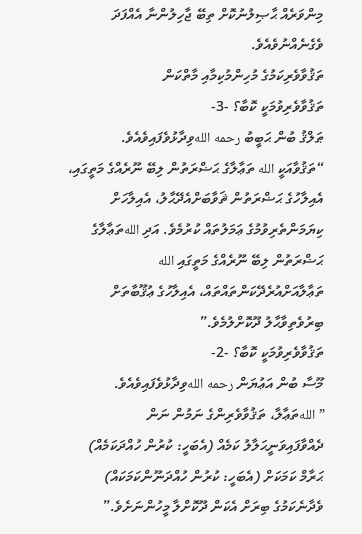މިންވަރެއް ޙާޞިލުނުކޮށް ތިބޭ ޖާހިލުންނާ އެއްފަދަ ވެގެނެއްނުވެއެވެ.
ތަޤުވާވެރިކަމުގެ މުހިންމުކިމާއި މާތްކަން
ތަޤުވާވެރިވުމަކީ ކޮބާ؟ -3-
ޠަލްޤު ބުން ޙަބީބު رحمه اللهވިދާޅުވެފައިވެއެވެ.
“ތަޤުވާއަކީ الله ތަޢާލާގެ ޙަޟްރަތުން ލިބޭ ނޫރެއްގެ މަތީގައި، އެއިލާހުގެ ޙަޟްރަތުން ޘަވާބަށްއެދޭޙާލު، އެއިލާހަށް ކިޔަމަންތެރިވުމުގެ ޢަމަލުތައް ކުރުމެވެ. އަދި اللهތަޢާލާގެ ޙަޟްރަތުން ލިބޭ ނޫރެއްގެ މަތީގައި الله ތަޢާލާއަށްއުރެދޭކަންތައްތައް، އެއިލާހުގެ ޢުޤޫބާތަށް ބިރުވެތިވާޙާލު ދޫކޮށްލުމެވެ.”
ތަޤުވާވެރިވުމަކީ ކޮބާ؟ -2-
މޫސާ ބުން އަޢުޔަން رحمه اللهވިދާޅުވެފައިވެއެވެ.
” اللهތަޢާލާ، ތަޤުވާވެރިންގެ ނަމުން ނަން ދެއްވާފައިވަނީޙަލާލު ކަމެއް (އެބަހީ: ކުރުން ހުއްދަކަމެއް) ޙަރާމް ކަމަކަށް (އެބަހީ: ކުރުން ހުއްދަނޫންކަމަކައް) ވެދާނެކަމުގެ ބިރަށް އެކަން ދޫކޮށްލާ މީހުންނަށެވެ.”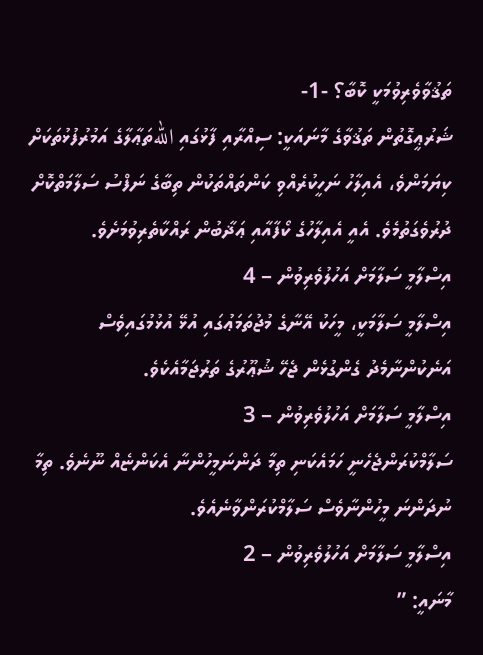ތަޤުވާވެރިވުމަކީ ކޮބާ؟ -1-
ޝަރުޢީގޮތުން ތަޤުވާގެ މާނައަކީ: ސިއްރާއި ފާޅުގައި اللهތަޢާލާގެ އަމުރުފުޅުތަކަށް ކިޔަމަންވެ، އެއިލާހު ނަހީކުރެއްވި ކަންތައްތަކުން ތިބާގެ ނަފްސު ސަލާމަތްކޮށް ދުރުވެގަތުމެވެ. އެއީ އެއިލާހުގެ ކޯފާއާއި ޢަޛާބުން ރައްކާތެރިވުމަށެވެ.
އިސްލާމީ ސަލާމަށް އަހުލުވެރިވުން – 4
އިސްލާމީ ސަލާމަކީ، މީހަކު އޭނާގެ މުޖުތަމަޢުގައި އުޅޭ އުޅުމުގައިވެސް އަނެކުންނާމެދު ގެންގުޅެން ޖެހޭ ޝުޢޫރުގެ ތަރުޖަމާއެކެވެ.
އިސްލާމީ ސަލާމަށް އަހުލުވެރިވުން – 3
ސަލާމްކުރަންޖެހެނީ ހަމައެކަނި ތިމާ ދަންނަމީހުންނާ އެކަންޏެއް ނޫނެވެ. ތިމާ ނުދަންނަ މީހުންނާވެސް ސަލާމްކުރަންވާނެއެވެ.
އިސްލާމީ ސަލާމަށް އަހުލުވެރިވުން – 2
މާނައީ: ”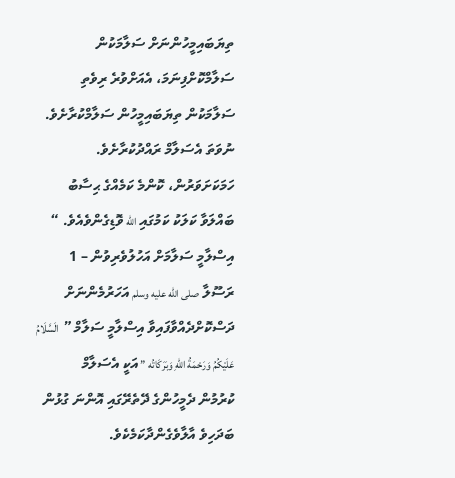ތިޔަބައިމީހުންނަށް ސަލާމަކުން ސަލާމްކޮށްފިނަމަ، އެއަށްވުރެ ރިވެތި ސަލާމަކުން ތިޔަބައިމީހުން ސަލާމްކުރާށެވެ. ނުވަތަ އެސަލާމް ރައްދުކުރާށެވެ. ހަމަކަށަވަރުން، ކޮންމެ ކަމެއްގެ ޙިސާބު ބައްލަވާ ކަލަކު ކަމުގައި الله ވޮޑިގެންވެއެވެ. “
އިސްލާމީ ސަލާމަށް އަހުލުވެރިވުން – 1
ރަސޫލާ صلى الله عليه وسلم އަހަރުމެންނަށް ދަސްކޮށްދެއްވާފައިވާ އިސްލާމީ ސަލާމް ” الَسَّلَامُ عَلَيْكُمُ وَرَحْمَةُ اللهِ وَبَرَكَاتُه ” އަކީ އެސަލާމް ކުރުމުން ދެމީހުންގެ ދޭތެރޭގައި އޮންނަ ގުޅުން ބަދަހިވެ އާލާވެގެންދާކަމެކެވެ.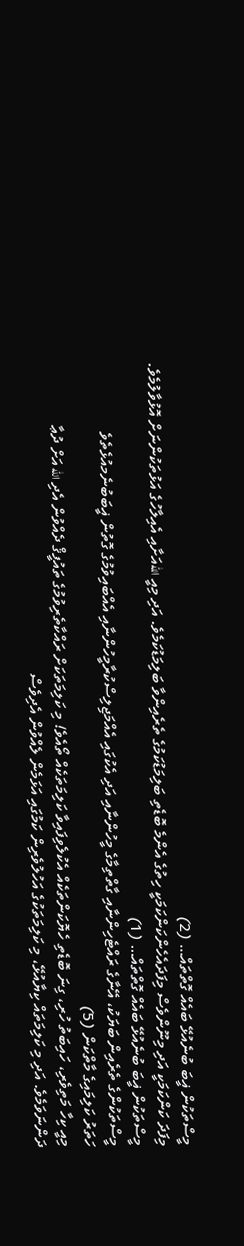މީސްތަކުން ޣީބަ ބުނެއުޅޭ ބައެއް ގޮތްތައް… (2)
މިފަދަ ކަންކަމަކީ އަދި މިނޫންވެސް މިފަދައެހެންކަންކަމަކީ ހިތުގެ އެންމެ ބޮޑެތި ބަލިމަޑުކަމުގެ ތެރެއިންވާ ބަލިމަޑުކަމެވެ. އަދި މިއީ اللهއަށާއި އެއިލާހުގެ އަޅުތަކުންނަށް އޮޅުވާލުމެވެ.
މީސްތަކުން ޣީބަ ބުނެއުޅޭ ބައެއް ގޮތްތައް… (1)
މީސްތަކުންގެ ތެރެއިން ބަޔަކު، އޭނާގެ ރައްޓެހިންނާއި ގާތްތިމާގެ މީހުންނާއި އަދި އެކުގައި އެއްމަޖިލިސްކުރާމީހުންނާއި އެއްބައިވުމުގެ ގޮތުން ޣީބަބުނެމއުޅެތެވެ
ހަތަރު ކަލިމައިގެ މާތްކަން (5)
މިއީ ކިހާ މަތިވެރި، ހައިބަތު ހުރި، ގިނަ ބޮޑެތި ހެޔޮކަންތަކެއް އެކުލެވިފައިވާ ކަލިމަތަކެއް ތޯއެވެ! މި ކަލިމަތަކަށް ރައްކާތެރިވުމުގެ ތައުފީޤް ދެއްވުން އެދި الله އަށް ދުޢާ ދަންނަވަމެވެ. އަދި މި ކަލިމަތައް ކިޔާއުޅޭ، މި ކަލިމަތަކުގެ އަހުލުވެރިން ކަމުގައި އަޅަމެން ލެއްވުން އެދިވެސް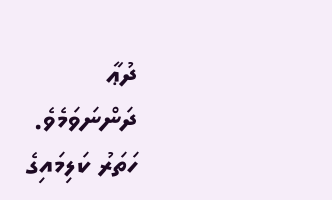ދުޢާ ދަންނަވަމެވެ.
ހަތަރު ކަލިމައިގެ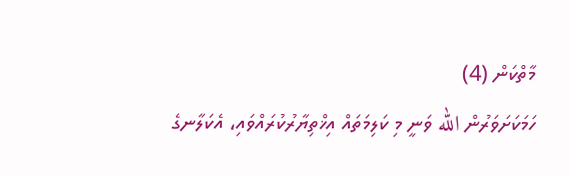މާތްކަން (4)
ހަމަކަށަވަރުން الله ވަނީ މި ކަލިމަތައް އިޚްތިޔާރުކުރައްވައި، އެކަލާނގެ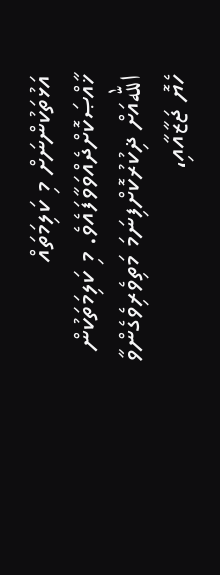އަޅުތަކުންނަށް މި ކަލިމަތައް ޚާއްޞަކޮށްދެއްވަވާފައެވެ. މި ކަލިމަތަކުން اللهއަށް ޛިކުރުކޮށްފިނަމަ މަތިވެރިވެގެންވާ ހެޔޮ ޖަޒާއާއި،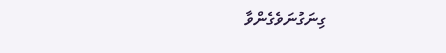ގިނަގުނަވެގެންވާ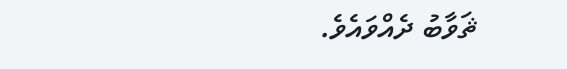ޘަވާބު ދެއްވައެވެ.